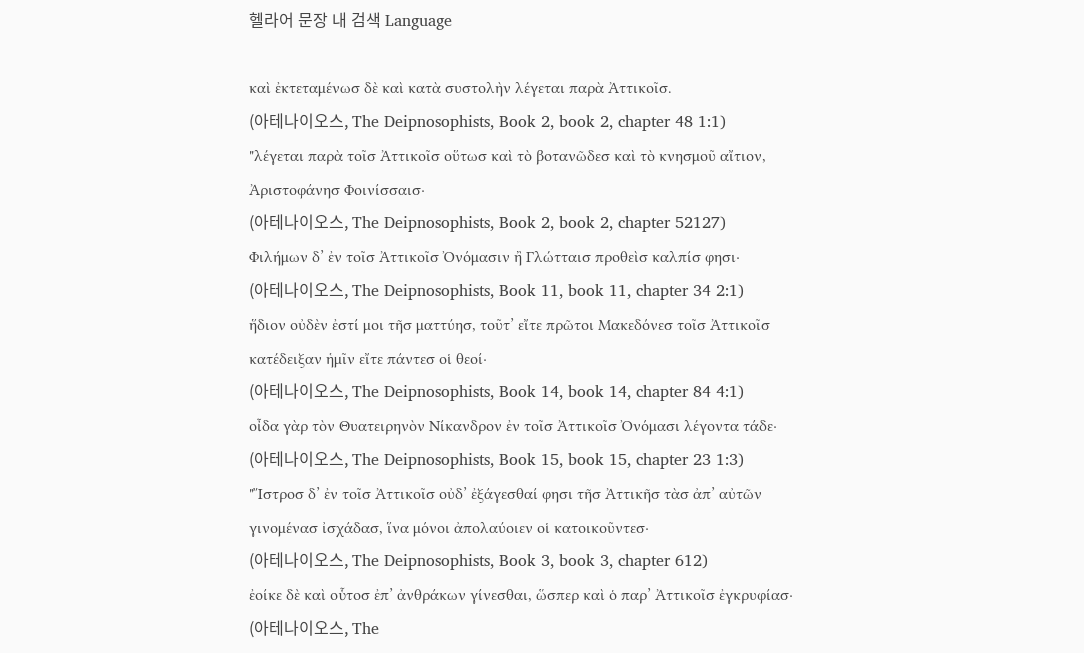헬라어 문장 내 검색 Language

καὶ ἐκτεταμένωσ δὲ καὶ κατὰ συστολὴν λέγεται παρὰ Ἀττικοῖσ.
(아테나이오스, The Deipnosophists, Book 2, book 2, chapter 48 1:1)
"λέγεται παρὰ τοῖσ Ἀττικοῖσ οὕτωσ καὶ τὸ βοτανῶδεσ καὶ τὸ κνησμοῦ αἴτιον, Ἀριστοφάνησ Φοινίσσαισ·
(아테나이오스, The Deipnosophists, Book 2, book 2, chapter 52127)
Φιλήμων δ’ ἐν τοῖσ Ἀττικοῖσ Ὀνόμασιν ἢ Γλώτταισ προθεὶσ καλπίσ φησι·
(아테나이오스, The Deipnosophists, Book 11, book 11, chapter 34 2:1)
ἥδιον οὐδὲν ἐστί μοι τῆσ ματτύησ, τοῦτ’ εἴτε πρῶτοι Μακεδόνεσ τοῖσ Ἀττικοῖσ κατέδειξαν ἡμῖν εἴτε πάντεσ οἱ θεοί·
(아테나이오스, The Deipnosophists, Book 14, book 14, chapter 84 4:1)
οἶδα γὰρ τὸν Θυατειρηνὸν Νίκανδρον ἐν τοῖσ Ἀττικοῖσ Ὀνόμασι λέγοντα τάδε·
(아테나이오스, The Deipnosophists, Book 15, book 15, chapter 23 1:3)
"Ἴστροσ δ’ ἐν τοῖσ Ἀττικοῖσ οὐδ’ ἐξάγεσθαί φησι τῆσ Ἀττικῆσ τὰσ ἀπ’ αὐτῶν γινομένασ ἰσχάδασ, ἵνα μόνοι ἀπολαύοιεν οἱ κατοικοῦντεσ·
(아테나이오스, The Deipnosophists, Book 3, book 3, chapter 612)
ἐοίκε δὲ καὶ οὗτοσ ἐπ’ ἀνθράκων γίνεσθαι, ὥσπερ καὶ ὁ παρ’ Ἀττικοῖσ ἐγκρυφίασ·
(아테나이오스, The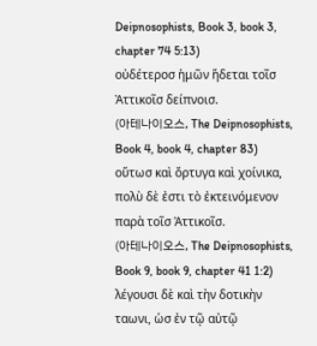Deipnosophists, Book 3, book 3, chapter 74 5:13)
οὐδέτεροσ ἡμῶν ἥδεται τοῖσ Ἀττικοῖσ δείπνοισ.
(아테나이오스, The Deipnosophists, Book 4, book 4, chapter 83)
οὕτωσ καὶ ὄρτυγα καὶ χοίνικα, πολὺ δὲ ἐστι τὸ ἐκτεινόμενον παρὰ τοῖσ Ἀττικοῖσ.
(아테나이오스, The Deipnosophists, Book 9, book 9, chapter 41 1:2)
λέγουσι δὲ καὶ τὴν δοτικὴν ταωνι, ὡσ ἐν τῷ αὐτῷ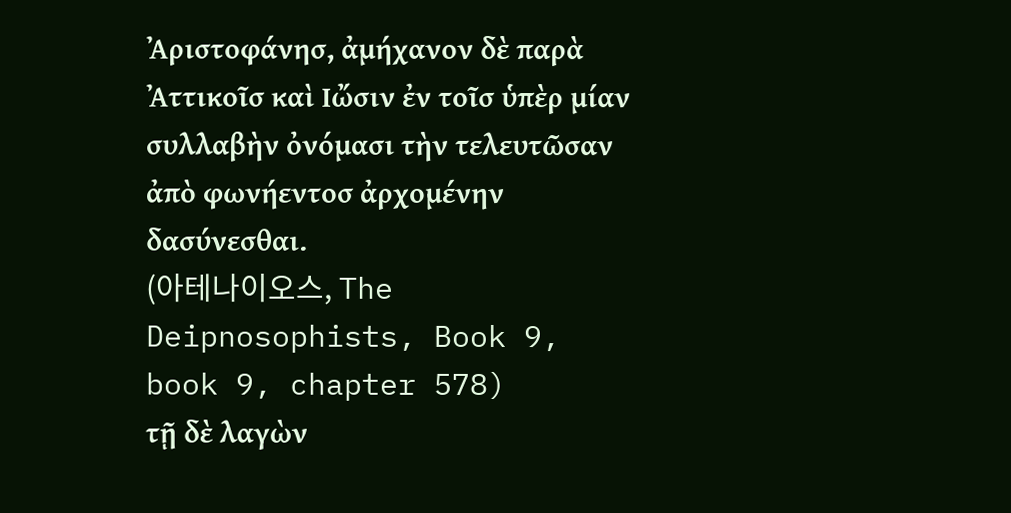Ἀριστοφάνησ, ἀμήχανον δὲ παρὰ Ἀττικοῖσ καὶ Ιὤσιν ἐν τοῖσ ὑπὲρ μίαν συλλαβὴν ὀνόμασι τὴν τελευτῶσαν ἀπὸ φωνήεντοσ ἀρχομένην δασύνεσθαι.
(아테나이오스, The Deipnosophists, Book 9, book 9, chapter 578)
τῇ δὲ λαγὼν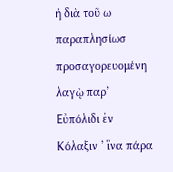ἡ διὰ τοῦ ω παραπλησίωσ προσαγορευομένη λαγῲ παρ’ Εὐπόλιδι ἐν Κόλαξιν ’ ἵνα πάρα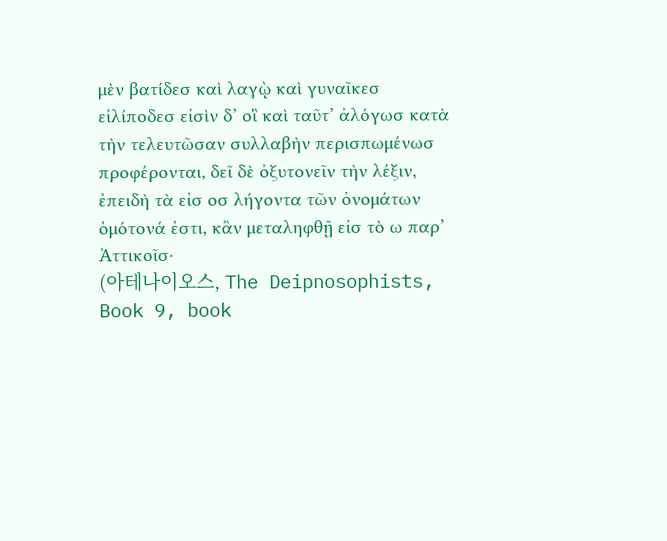μὲν βατίδεσ καὶ λαγῲ καὶ γυναῖκεσ εἱλίποδεσ εἰσὶν δ’ οἳ καὶ ταῦτ’ ἀλόγωσ κατὰ τὴν τελευτῶσαν συλλαβὴν περισπωμένωσ προφέρονται, δεῖ δὲ ὀξυτονεῖν τὴν λέξιν, ἐπειδὴ τὰ εἰσ οσ λήγοντα τῶν ὀνομάτων ὁμότονά ἐστι, κἂν μεταληφθῇ εἰσ τὸ ω παρ’ Ἀττικοῖσ·
(아테나이오스, The Deipnosophists, Book 9, book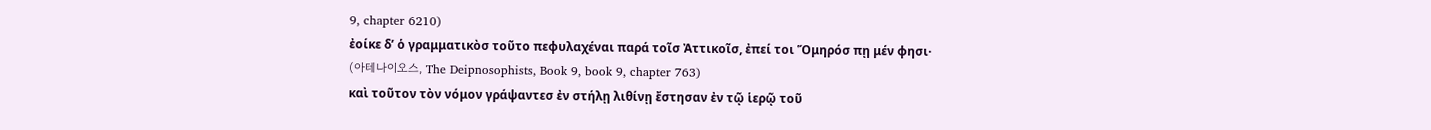9, chapter 6210)
ἐοίκε δ’ ὁ γραμματικὸσ τοῦτο πεφυλαχέναι παρά τοῖσ Ἀττικοῖσ, ἐπεί τοι Ὅμηρόσ πῃ μέν φησι·
(아테나이오스, The Deipnosophists, Book 9, book 9, chapter 763)
καὶ τοῦτον τὸν νόμον γράψαντεσ ἐν στήλῃ λιθίνῃ ἔστησαν ἐν τῷ ἱερῷ τοῦ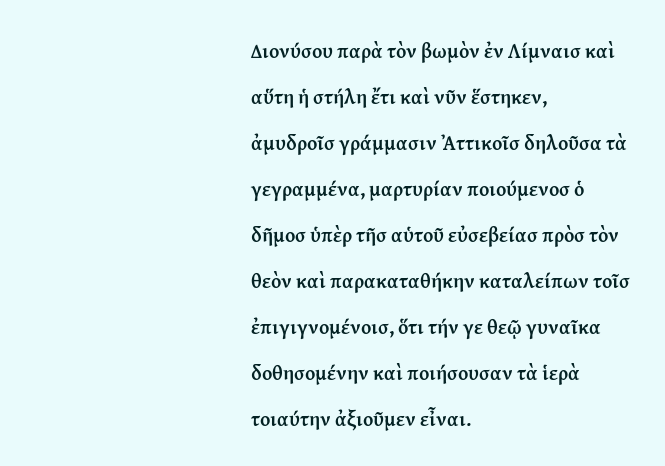Διονύσου παρὰ τὸν βωμὸν ἐν Λίμναισ καὶ αὕτη ἡ στήλη ἔτι καὶ νῦν ἕστηκεν, ἀμυδροῖσ γράμμασιν Ἀττικοῖσ δηλοῦσα τὰ γεγραμμένα, μαρτυρίαν ποιούμενοσ ὁ δῆμοσ ὑπὲρ τῆσ αὑτοῦ εὐσεβείασ πρὸσ τὸν θεὸν καὶ παρακαταθήκην καταλείπων τοῖσ ἐπιγιγνομένοισ, ὅτι τήν γε θεῷ γυναῖκα δοθησομένην καὶ ποιήσουσαν τὰ ἱερὰ τοιαύτην ἀξιοῦμεν εἶναι.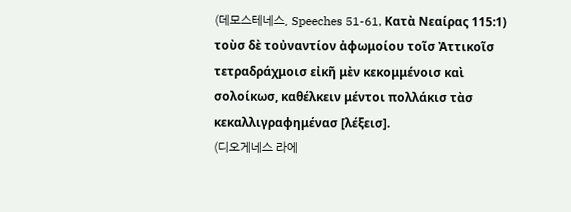(데모스테네스, Speeches 51-61, Κατὰ Νεαίρας 115:1)
τοὺσ δὲ τοὐναντίον ἀφωμοίου τοῖσ Ἀττικοῖσ τετραδράχμοισ εἰκῆ μὲν κεκομμένοισ καὶ σολοίκωσ, καθέλκειν μέντοι πολλάκισ τὰσ κεκαλλιγραφημένασ [λέξεισ].
(디오게네스 라에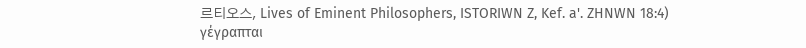르티오스, Lives of Eminent Philosophers, ISTORIWN Z, Kef. a'. ZHNWN 18:4)
γέγραπται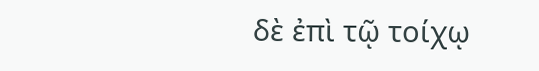δὲ ἐπὶ τῷ τοίχῳ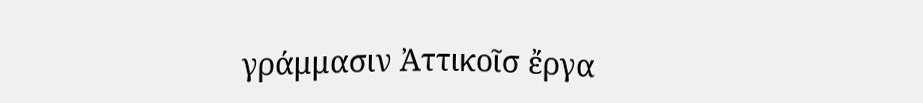γράμμασιν Ἀττικοῖσ ἔργα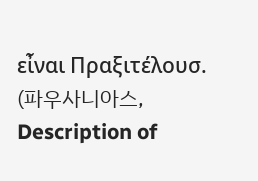εἶναι Πραξιτέλουσ.
(파우사니아스, Description of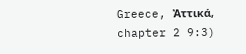Greece, Ἀττικά, chapter 2 9:3)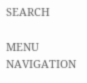SEARCH

MENU NAVIGATION